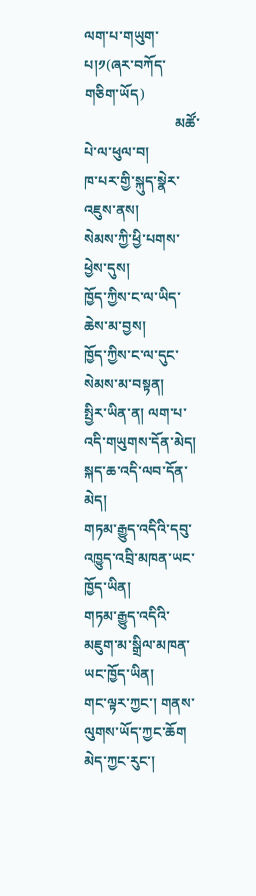ལག་པ་གཡུག་པ།༡(ཞར་བཀོད་གཅིག་ཡོད)
                         མཚོ་པེ་ལ་ཕུལ་བ།
ཁ་པར་གྱི་སྐུད་སྣེར་འཇུས་ནས།
སེམས་ཀྱི་ཕྱི་པགས་ཕྱེས་དུས།
ཁྱོད་ཀྱིས་ང་ལ་ཡིད་ཆེས་མ་བྱས།
ཁྱོད་ཀྱིས་ང་ལ་དུང་སེམས་མ་བསྟན།
སྤྱིར་ཡིན་ན། ལག་པ་འདི་གཡུགས་དོན་མེད།
སྐད་ཆ་འདི་ལབ་དོན་མེད།
གཏམ་རྒྱུད་འདིའི་དབུ་འཁྱུད་འབྲི་མཁན་ཡང་ཁྱོད་ཡིན།
གཏམ་རྒྱུད་འདིའི་མཇུག་མ་སྒྲིལ་མཁན་ཡང་ཁྱོད་ཡིན།
གང་ལྟར་ཀྱང་། གནས་ལུགས་ཡོད་ཀྱང་ཆོག མེད་ཀྱང་རུང་།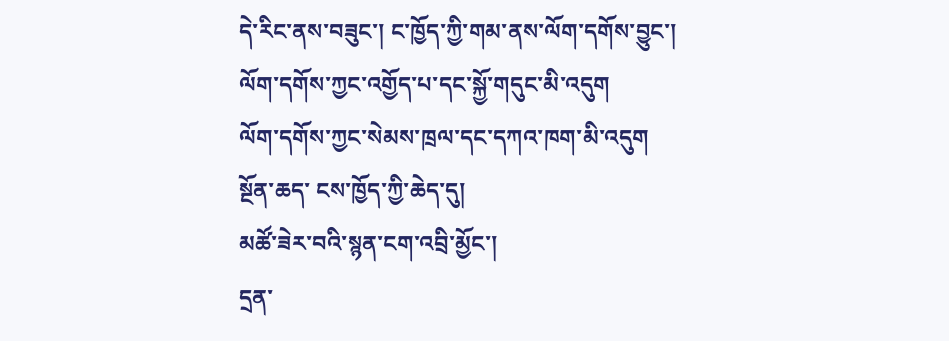དེ་རིང་ནས་བཟུང་། ང་ཁྱོད་ཀྱི་གམ་ནས་ལོག་དགོས་བྱུང་།
ལོག་དགོས་ཀྱང་འགྱོད་པ་དང་སྐྱོ་གདུང་མི་འདུག
ལོག་དགོས་ཀྱང་སེམས་ཁྲལ་དང་དཀའ་ཁག་མི་འདུག
སྔོན་ཆད་ ངས་ཁྱོད་ཀྱི་ཆེད་དུ།
མཚོ་ཟེར་བའི་སྙན་ངག་འབྲི་མྱོང་།
དྲན་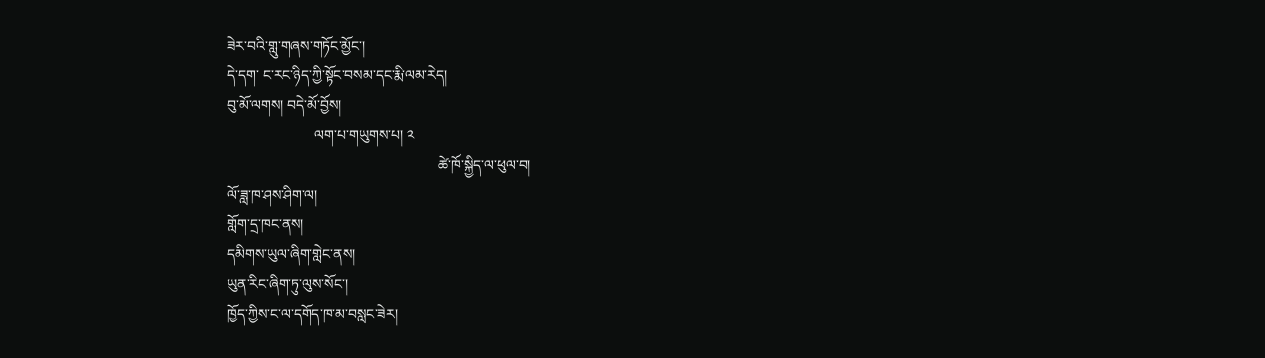ཟེར་བའི་གླུ་གཞས་གཏོང་མྱོང་།
དེ་དག་ ང་རང་ཉིད་ཀྱི་སྟོང་བསམ་དང་རྨི་ལམ་རེད།
བུ་མོ་ལགས། བདེ་མོ་བྱོས།
                        ལག་པ་གཡུགས་པ། ༢
                                                          ཚེ་ཁོ་སྐྱིད་ལ་ཕུལ་བ།
ལོ་ཟླ་ཁ་ཤས་ཤིག་ལ།
གློག་དྲ་ཁང་ནས།
དམིགས་ཡུལ་ཞིག་གླེང་ནས།
ཡུན་རིང་ཞིག་ཏུ་ལུས་སོང་།
ཁྱོད་ཀྱིས་ང་ལ་དགོད་ཁ་མ་བསླང་ཟེར།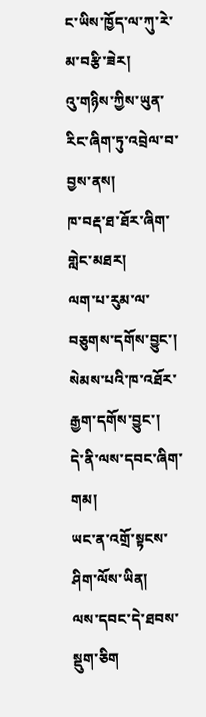ང་ཡིས་ཁྱོད་ལ་ཀུ་རེ་མ་བརྩི་ཟེར།
འུ་གཉིས་ཀྱིས་ཡུན་རིང་ཞིག་ཏུ་འབྲེལ་བ་བྱས་ནས།
ཁ་བརྡ་ཐ་ཐོར་ཞིག་གླེང་མཐར།
ལག་པ་རུམ་ལ་བཅུགས་དགོས་བྱུང་།
སེམས་པའི་ཁ་འཐོར་རྒྱག་དགོས་བྱུང་།
དེ་ནི་ལས་དབང་ཞིག་གམ།
ཡང་ན་འགྲོ་སྟངས་ཤིག་ལོས་ཡིན།
ལས་དབང་དེ་ཐབས་སྡུག་ཅིག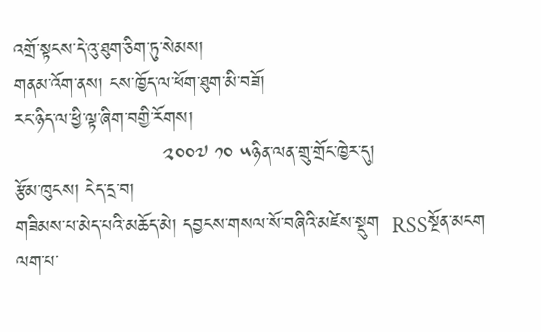འགྲོ་སྟངས་དེ་འུ་ཐུག་ཅིག་ཏུ་སེམས།
གནམ་འོག་ནས། ངས་ཁྱོད་ལ་ཕོག་ཐུག་མི་བཟོ།
རང་ཉིད་ལ་ཕྱི་ལྟ་ཞིག་བགྱི་རོགས།
                       ༢༠༠༧ ༡༠ ༥ཉིན་ལན་གྲུ་གྲོང་ཁྱེར་དུ།
རྩོམ་ཁུངས། ངེད་དྲ་བ།
གཟིམས་པ་མེད་པའི་མཆོད་མེ། དབྱངས་གསལ་སོ་བཞིའི་མཛེས་སྡུག  RSSསྔོན་མངག
ལག་པ་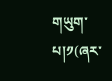གཡུག་པ།༡(ཞར་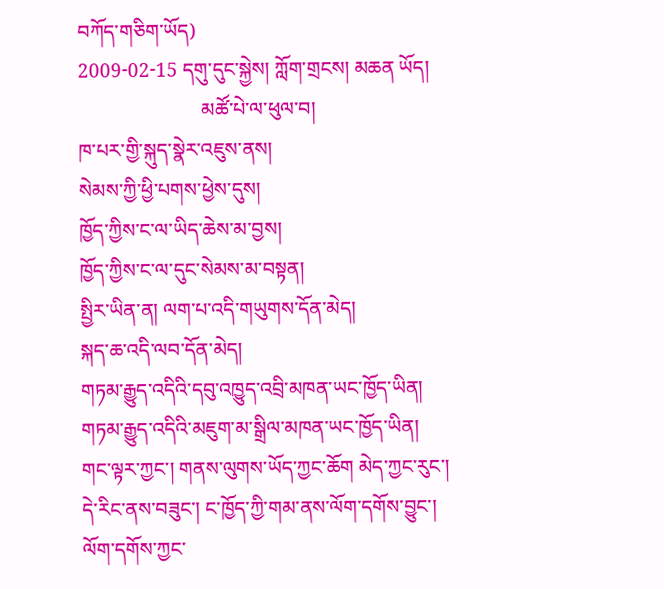བཀོད་གཅིག་ཡོད)
2009-02-15 དགུ་དུང་སྐྱེས། ཀློག་གྲངས། མཆན ཡོད།
                         མཚོ་པེ་ལ་ཕུལ་བ།
ཁ་པར་གྱི་སྐུད་སྣེར་འཇུས་ནས།
སེམས་ཀྱི་ཕྱི་པགས་ཕྱེས་དུས།
ཁྱོད་ཀྱིས་ང་ལ་ཡིད་ཆེས་མ་བྱས།
ཁྱོད་ཀྱིས་ང་ལ་དུང་སེམས་མ་བསྟན།
སྤྱིར་ཡིན་ན། ལག་པ་འདི་གཡུགས་དོན་མེད།
སྐད་ཆ་འདི་ལབ་དོན་མེད།
གཏམ་རྒྱུད་འདིའི་དབུ་འཁྱུད་འབྲི་མཁན་ཡང་ཁྱོད་ཡིན།
གཏམ་རྒྱུད་འདིའི་མཇུག་མ་སྒྲིལ་མཁན་ཡང་ཁྱོད་ཡིན།
གང་ལྟར་ཀྱང་། གནས་ལུགས་ཡོད་ཀྱང་ཆོག མེད་ཀྱང་རུང་།
དེ་རིང་ནས་བཟུང་། ང་ཁྱོད་ཀྱི་གམ་ནས་ལོག་དགོས་བྱུང་།
ལོག་དགོས་ཀྱང་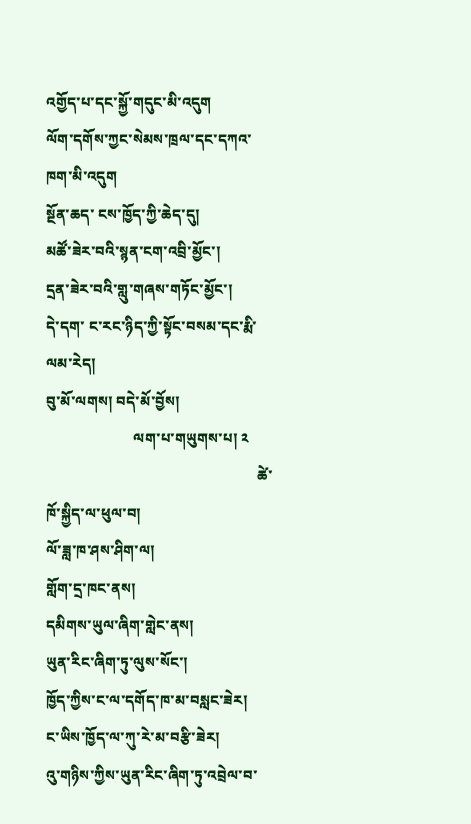འགྱོད་པ་དང་སྐྱོ་གདུང་མི་འདུག
ལོག་དགོས་ཀྱང་སེམས་ཁྲལ་དང་དཀའ་ཁག་མི་འདུག
སྔོན་ཆད་ ངས་ཁྱོད་ཀྱི་ཆེད་དུ།
མཚོ་ཟེར་བའི་སྙན་ངག་འབྲི་མྱོང་།
དྲན་ཟེར་བའི་གླུ་གཞས་གཏོང་མྱོང་།
དེ་དག་ ང་རང་ཉིད་ཀྱི་སྟོང་བསམ་དང་རྨི་ལམ་རེད།
བུ་མོ་ལགས། བདེ་མོ་བྱོས།
                        ལག་པ་གཡུགས་པ། ༢
                                                          ཚེ་ཁོ་སྐྱིད་ལ་ཕུལ་བ།
ལོ་ཟླ་ཁ་ཤས་ཤིག་ལ།
གློག་དྲ་ཁང་ནས།
དམིགས་ཡུལ་ཞིག་གླེང་ནས།
ཡུན་རིང་ཞིག་ཏུ་ལུས་སོང་།
ཁྱོད་ཀྱིས་ང་ལ་དགོད་ཁ་མ་བསླང་ཟེར།
ང་ཡིས་ཁྱོད་ལ་ཀུ་རེ་མ་བརྩི་ཟེར།
འུ་གཉིས་ཀྱིས་ཡུན་རིང་ཞིག་ཏུ་འབྲེལ་བ་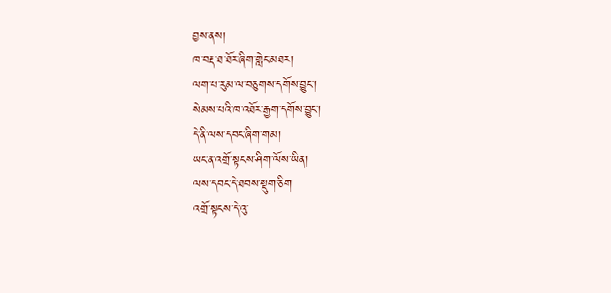བྱས་ནས།
ཁ་བརྡ་ཐ་ཐོར་ཞིག་གླེང་མཐར།
ལག་པ་རུམ་ལ་བཅུགས་དགོས་བྱུང་།
སེམས་པའི་ཁ་འཐོར་རྒྱག་དགོས་བྱུང་།
དེ་ནི་ལས་དབང་ཞིག་གམ།
ཡང་ན་འགྲོ་སྟངས་ཤིག་ལོས་ཡིན།
ལས་དབང་དེ་ཐབས་སྡུག་ཅིག
འགྲོ་སྟངས་དེ་འུ་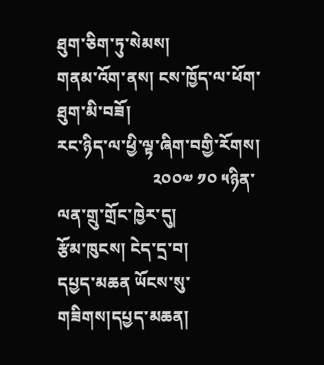ཐུག་ཅིག་ཏུ་སེམས།
གནམ་འོག་ནས། ངས་ཁྱོད་ལ་ཕོག་ཐུག་མི་བཟོ།
རང་ཉིད་ལ་ཕྱི་ལྟ་ཞིག་བགྱི་རོགས།
                       ༢༠༠༧ ༡༠ ༥ཉིན་ལན་གྲུ་གྲོང་ཁྱེར་དུ།
རྩོམ་ཁུངས། ངེད་དྲ་བ།
དཔྱད་མཆན ཡོངས་སུ་གཟིགས།དཔྱད་མཆན།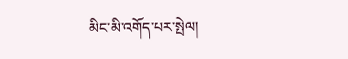མིང་མི་འགོད་པར་སྤེལ།